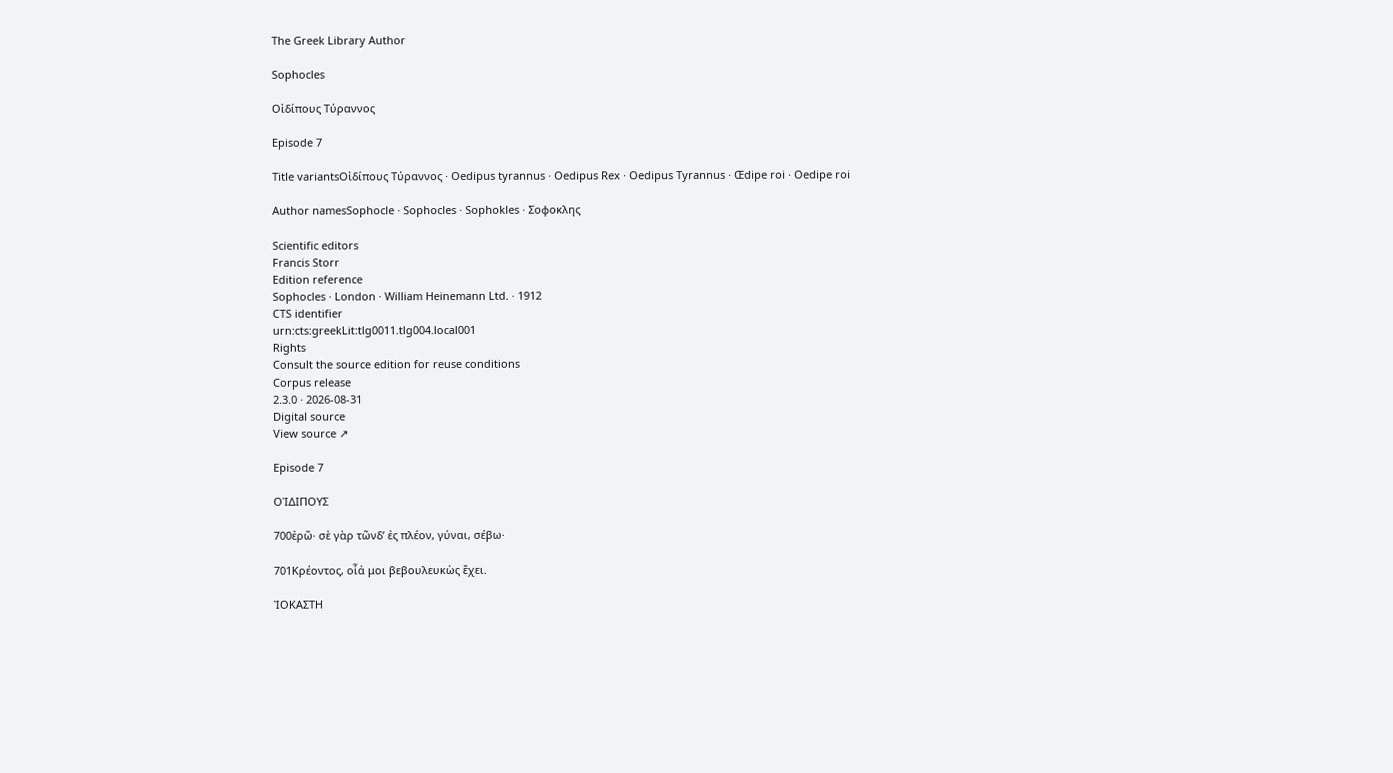The Greek Library Author

Sophocles

Οἰδίπους Τύραννος

Episode 7

Title variantsΟἰδίπους Τύραννος · Oedipus tyrannus · Oedipus Rex · Oedipus Tyrannus · Œdipe roi · Oedipe roi

Author namesSophocle · Sophocles · Sophokles · Σοφοκλης

Scientific editors
Francis Storr
Edition reference
Sophocles · London · William Heinemann Ltd. · 1912
CTS identifier
urn:cts:greekLit:tlg0011.tlg004.local001
Rights
Consult the source edition for reuse conditions
Corpus release
2.3.0 · 2026-08-31
Digital source
View source ↗

Episode 7

ΟἸΔΙΠΟΥΣ

700ἐρῶ· σὲ γὰρ τῶνδʼ ἐς πλέον, γύναι, σέβω·

701Κρέοντος, οἷά μοι βεβουλευκὼς ἔχει.

ἸΟΚΑΣΤΗ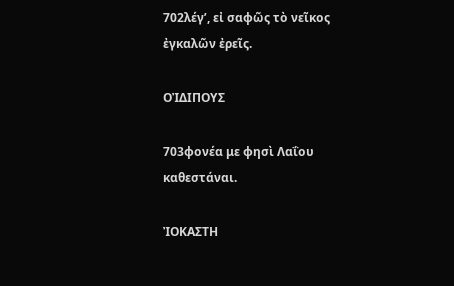702λέγʼ, εἰ σαφῶς τὸ νεῖκος ἐγκαλῶν ἐρεῖς.

ΟἸΔΙΠΟΥΣ

703φονέα με φησὶ Λαΐου καθεστάναι.

ἸΟΚΑΣΤΗ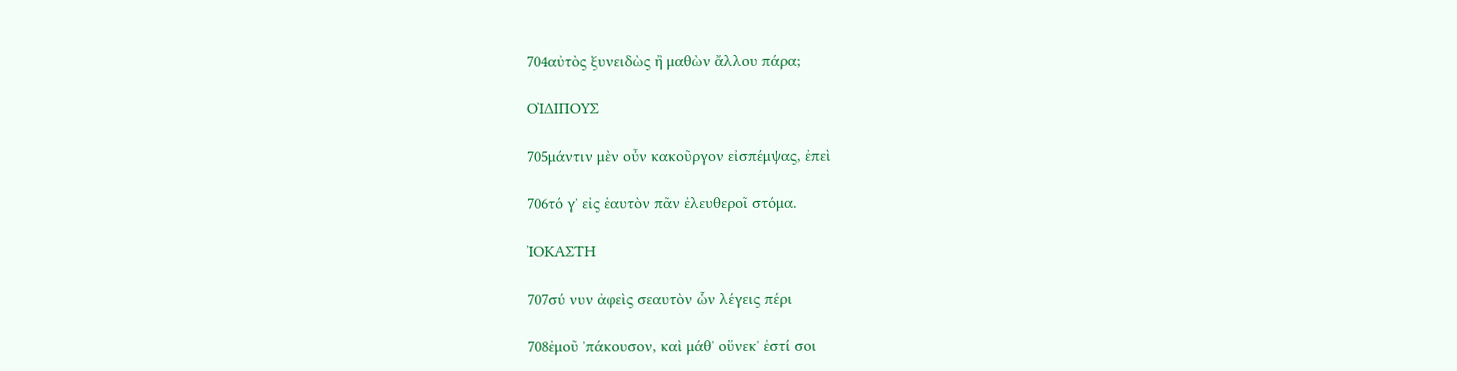704αὐτὸς ξυνειδὼς ἢ μαθὼν ἄλλου πάρα;

ΟἸΔΙΠΟΥΣ

705μάντιν μὲν οὖν κακοῦργον εἰσπέμψας, ἐπεὶ

706τό γʼ εἰς ἑαυτὸν πᾶν ἐλευθεροῖ στόμα.

ἸΟΚΑΣΤΗ

707σύ νυν ἀφεὶς σεαυτὸν ὧν λέγεις πέρι

708ἐμοῦ ʼπάκουσον, καὶ μάθʼ οὕνεκʼ ἐστί σοι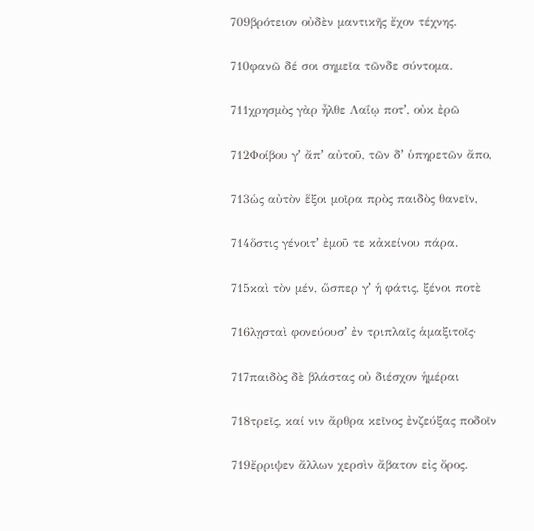709βρότειον οὐδὲν μαντικῆς ἔχον τέχνης.

710φανῶ δέ σοι σημεῖα τῶνδε σύντομα.

711χρησμὸς γὰρ ἦλθε Λαΐῳ ποτʼ, οὐκ ἐρῶ

712Φοίβου γʼ ἄπʼ αὐτοῦ, τῶν δʼ ὑπηρετῶν ἄπο,

713ὡς αὐτὸν ἕξοι μοῖρα πρὸς παιδὸς θανεῖν,

714ὅστις γένοιτʼ ἐμοῦ τε κἀκείνου πάρα.

715καὶ τὸν μέν, ὥσπερ γʼ ἡ φάτις, ξένοι ποτὲ

716λῃσταὶ φονεύουσʼ ἐν τριπλαῖς ἁμαξιτοῖς·

717παιδὸς δὲ βλάστας οὐ διέσχον ἡμέραι

718τρεῖς, καί νιν ἄρθρα κεῖνος ἐνζεύξας ποδοῖν

719ἔρριψεν ἄλλων χερσὶν ἄβατον εἰς ὄρος.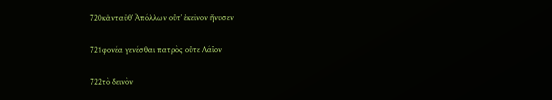720κἀνταῦθʼ Ἀπόλλων οὔτʼ ἐκεῖνον ἤνυσεν

721φονέα γενέσθαι πατρὸς οὔτε Λάϊον

722τὸ δεινὸν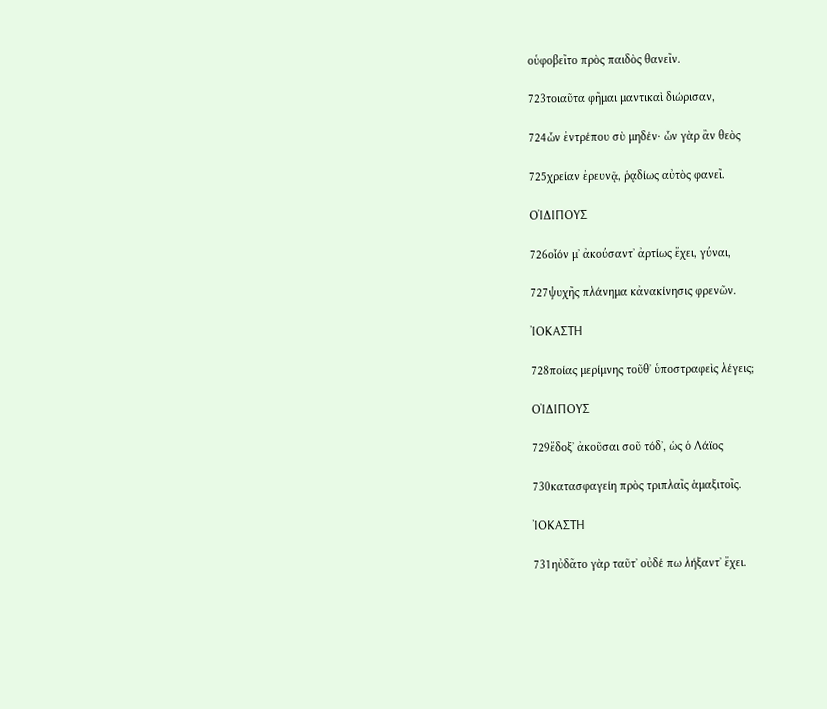οὑφοβεῖτο πρὸς παιδὸς θανεῖν.

723τοιαῦτα φῆμαι μαντικαὶ διώρισαν,

724ὧν ἐντρέπου σὺ μηδέν· ὧν γὰρ ἂν θεὸς

725χρείαν ἐρευνᾷ, ῥᾳδίως αὐτὸς φανεῖ.

ΟἸΔΙΠΟΥΣ

726οἷόν μʼ ἀκούσαντʼ ἀρτίως ἔχει, γύναι,

727ψυχῆς πλάνημα κἀνακίνησις φρενῶν.

ἸΟΚΑΣΤΗ

728ποίας μερίμνης τοῦθʼ ὑποστραφεὶς λέγεις;

ΟἸΔΙΠΟΥΣ

729ἔδοξʼ ἀκοῦσαι σοῦ τόδʼ, ὡς ὁ Λάϊος

730κατασφαγείη πρὸς τριπλαῖς ἁμαξιτοῖς.

ἸΟΚΑΣΤΗ

731ηὐδᾶτο γὰρ ταῦτʼ οὐδέ πω λήξαντʼ ἔχει.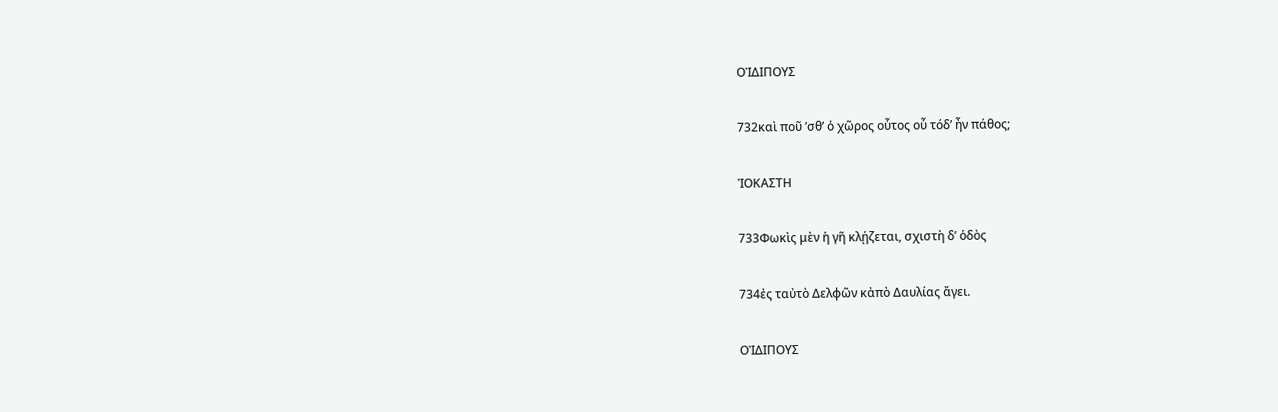ΟἸΔΙΠΟΥΣ

732καὶ ποῦ ʼσθʼ ὁ χῶρος οὗτος οὗ τόδʼ ἦν πάθος;

ἸΟΚΑΣΤΗ

733Φωκὶς μὲν ἡ γῆ κλῄζεται, σχιστὴ δʼ ὁδὸς

734ἐς ταὐτὸ Δελφῶν κἀπὸ Δαυλίας ἄγει.

ΟἸΔΙΠΟΥΣ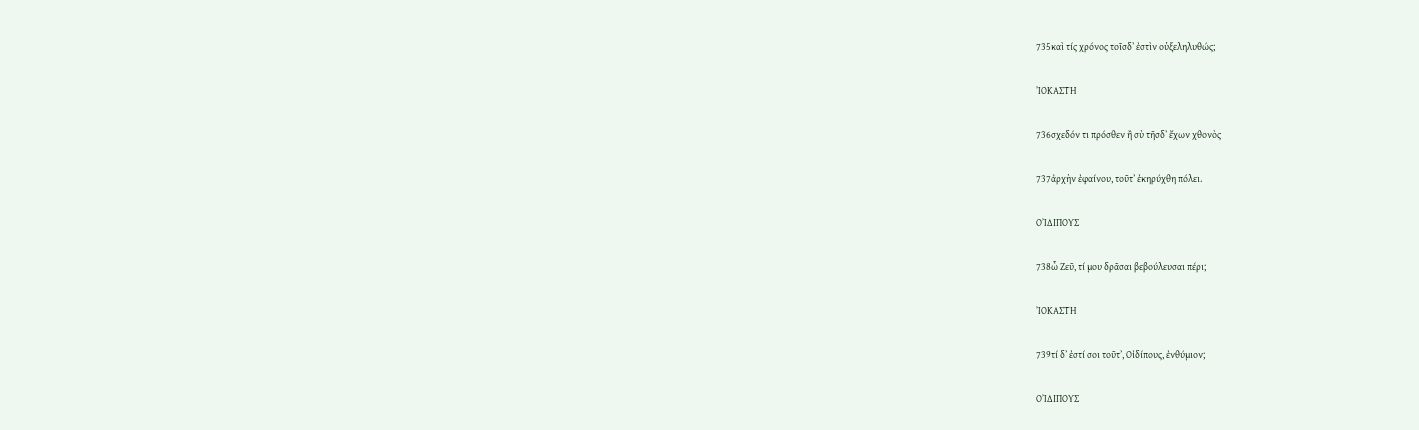735καὶ τίς χρόνος τοῖσδʼ ἐστὶν οὑξεληλυθώς;

ἸΟΚΑΣΤΗ

736σχεδόν τι πρόσθεν ἢ σὺ τῆσδʼ ἔχων χθονὸς

737ἀρχὴν ἐφαίνου, τοῦτʼ ἐκηρύχθη πόλει.

ΟἸΔΙΠΟΥΣ

738ὦ Ζεῦ, τί μου δρᾶσαι βεβούλευσαι πέρι;

ἸΟΚΑΣΤΗ

739τί δʼ ἐστί σοι τοῦτʼ, Οἰδίπους, ἐνθύμιον;

ΟἸΔΙΠΟΥΣ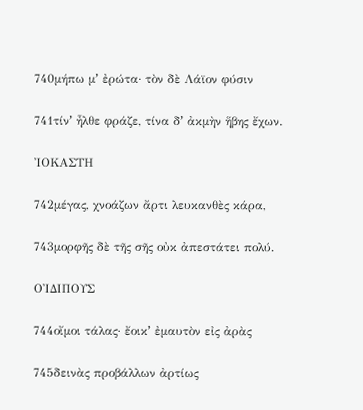740μήπω μʼ ἐρώτα· τὸν δὲ Λάϊον φύσιν

741τίνʼ ἦλθε φράζε, τίνα δʼ ἀκμὴν ἥβης ἔχων.

ἸΟΚΑΣΤΗ

742μέγας, χνοάζων ἄρτι λευκανθὲς κάρα,

743μορφῆς δὲ τῆς σῆς οὐκ ἀπεστάτει πολύ.

ΟἸΔΙΠΟΥΣ

744οἴμοι τάλας· ἔοικʼ ἐμαυτὸν εἰς ἀρὰς

745δεινὰς προβάλλων ἀρτίως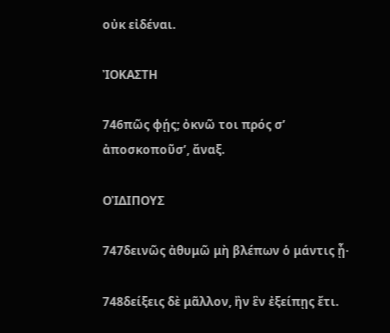οὐκ εἰδέναι.

ἸΟΚΑΣΤΗ

746πῶς φῄς; ὀκνῶ τοι πρός σʼ ἀποσκοποῦσʼ, ἄναξ.

ΟἸΔΙΠΟΥΣ

747δεινῶς ἀθυμῶ μὴ βλέπων ὁ μάντις ᾖ·

748δείξεις δὲ μᾶλλον, ἢν ἓν ἐξείπῃς ἔτι.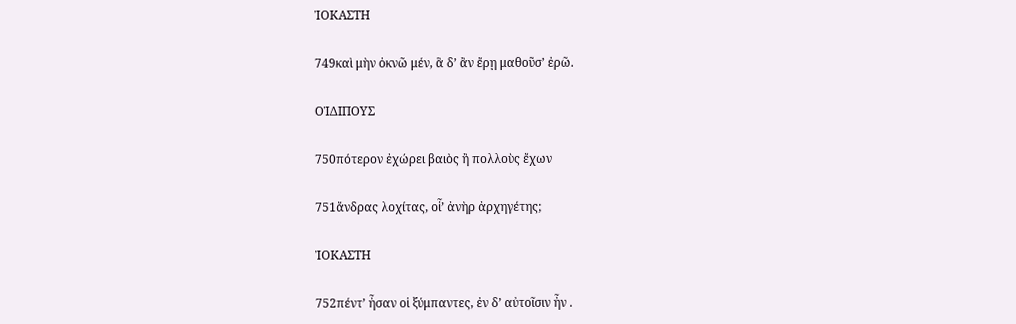ἸΟΚΑΣΤΗ

749καὶ μὴν ὀκνῶ μέν, ἃ δʼ ἂν ἔρῃ μαθοῦσʼ ἐρῶ.

ΟἸΔΙΠΟΥΣ

750πότερον ἐχώρει βαιὸς ἢ πολλοὺς ἔχων

751ἄνδρας λοχίτας, οἷʼ ἀνὴρ ἀρχηγέτης;

ἸΟΚΑΣΤΗ

752πέντʼ ἦσαν οἱ ξύμπαντες, ἐν δʼ αὐτοῖσιν ἦν .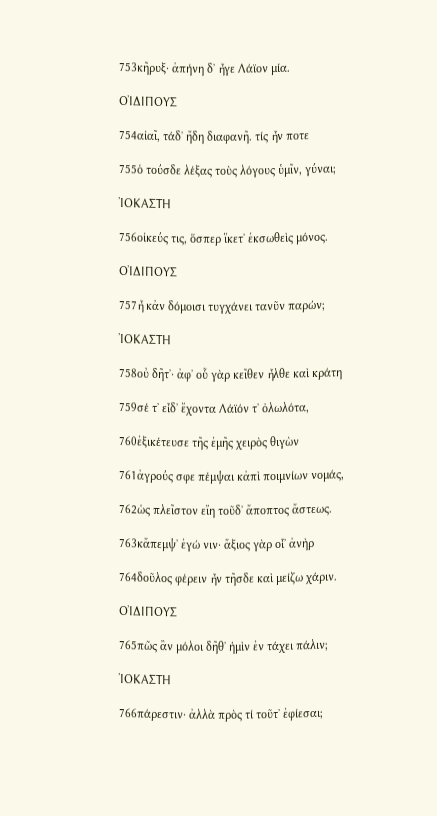753κῆρυξ· ἀπήνη δʼ ἦγε Λάϊον μία.

ΟἸΔΙΠΟΥΣ

754αἰαῖ, τάδʼ ἤδη διαφανῆ. τίς ἦν ποτε

755ὁ τούσδε λέξας τοὺς λόγους ὑμῖν, γύναι;

ἸΟΚΑΣΤΗ

756οἰκεύς τις, ὅσπερ ἵκετʼ ἐκσωθεὶς μόνος.

ΟἸΔΙΠΟΥΣ

757ἦ κἀν δόμοισι τυγχάνει τανῦν παρών;

ἸΟΚΑΣΤΗ

758οὐ δῆτʼ· ἀφʼ οὗ γὰρ κεῖθεν ἦλθε καὶ κράτη

759σέ τʼ εἶδʼ ἔχοντα Λάϊόν τʼ ὀλωλότα,

760ἐξικέτευσε τῆς ἐμῆς χειρὸς θιγὼν

761ἀγρούς σφε πέμψαι κἀπὶ ποιμνίων νομάς,

762ὡς πλεῖστον εἴη τοῦδʼ ἄποπτος ἄστεως.

763κἄπεμψʼ ἐγώ νιν· ἄξιος γὰρ οἷʼ ἀνὴρ

764δοῦλος φέρειν ἦν τῆσδε καὶ μείζω χάριν.

ΟἸΔΙΠΟΥΣ

765πῶς ἂν μόλοι δῆθʼ ἡμὶν ἐν τάχει πάλιν;

ἸΟΚΑΣΤΗ

766πάρεστιν· ἀλλὰ πρὸς τί τοῦτʼ ἐφίεσαι;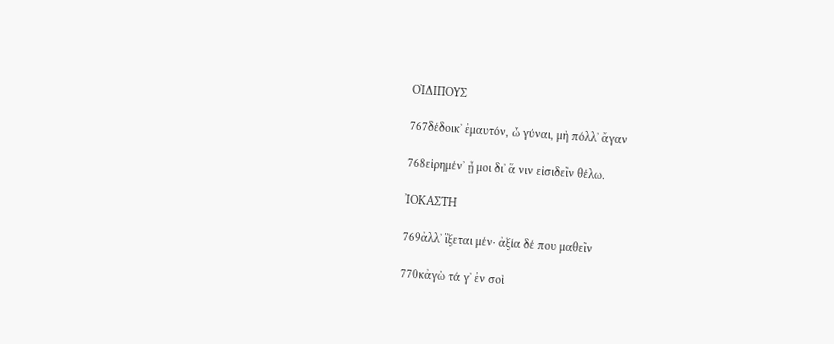ΟἸΔΙΠΟΥΣ

767δέδοικʼ ἐμαυτόν, ὦ γύναι, μὴ πόλλʼ ἄγαν

768εἰρημένʼ ᾖ μοι διʼ ἅ νιν εἰσιδεῖν θέλω.

ἸΟΚΑΣΤΗ

769ἀλλʼ ἵξεται μέν· ἀξία δέ που μαθεῖν

770κἀγὼ τά γʼ ἐν σοὶ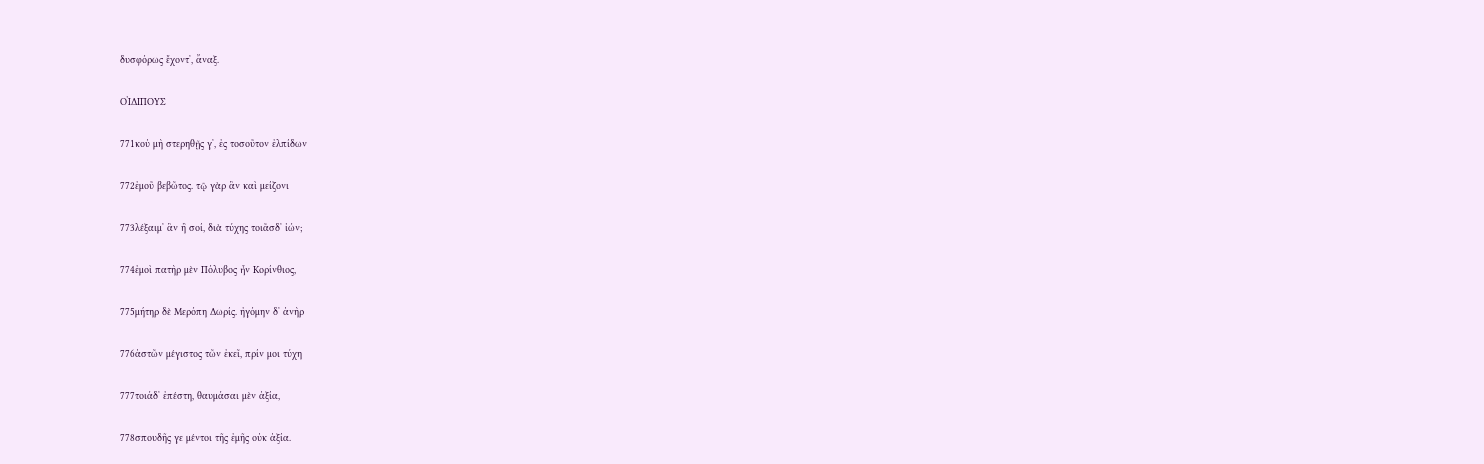δυσφόρως ἔχοντʼ, ἄναξ.

ΟἸΔΙΠΟΥΣ

771κοὐ μὴ στερηθῇς γʼ, ἐς τοσοῦτον ἐλπίδων

772ἐμοῦ βεβῶτος. τῷ γὰρ ἂν καὶ μείζονι

773λέξαιμʼ ἂν ἢ σοί, διὰ τύχης τοιᾶσδʼ ἰών;

774ἐμοὶ πατὴρ μὲν Πόλυβος ἦν Κορίνθιος,

775μήτηρ δὲ Μερόπη Δωρίς. ἠγόμην δʼ ἀνὴρ

776ἀστῶν μέγιστος τῶν ἐκεῖ, πρίν μοι τύχη

777τοιάδʼ ἐπέστη, θαυμάσαι μὲν ἀξία,

778σπουδῆς γε μέντοι τῆς ἐμῆς οὐκ ἀξία.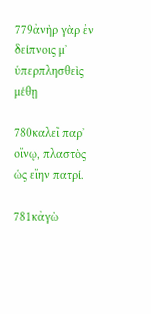779ἀνὴρ γὰρ ἐν δείπνοις μʼ ὑπερπλησθεὶς μέθῃ

780καλεῖ παρʼ οἴνῳ, πλαστὸς ὡς εἴην πατρί.

781κἀγὼ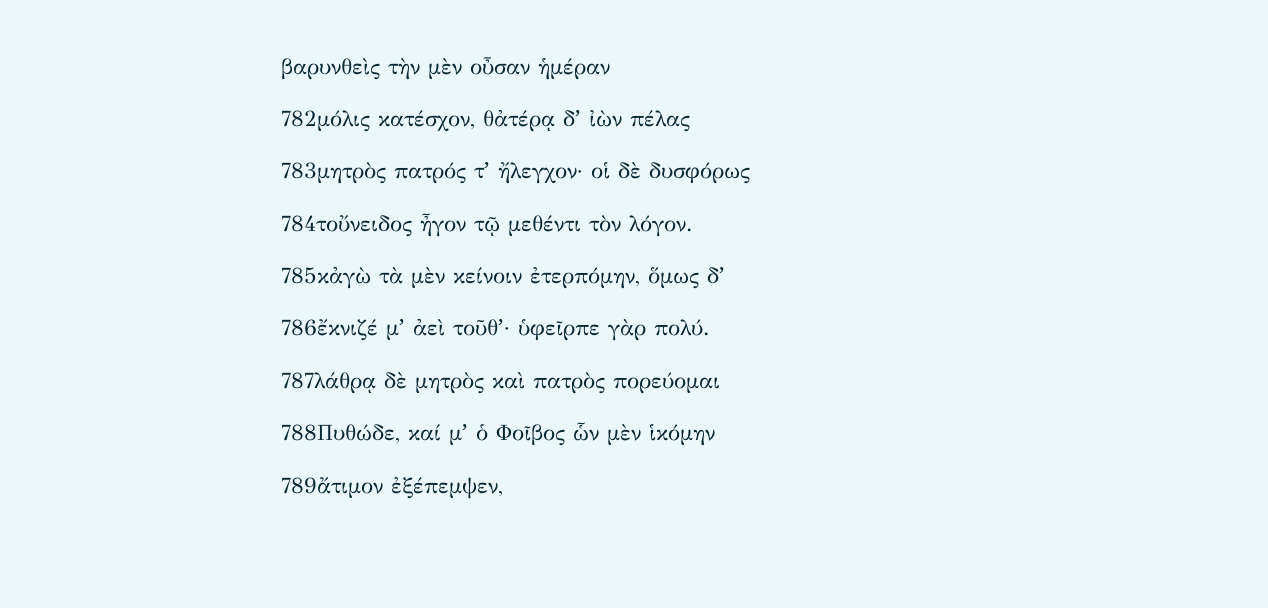βαρυνθεὶς τὴν μὲν οὖσαν ἡμέραν

782μόλις κατέσχον, θἀτέρᾳ δʼ ἰὼν πέλας

783μητρὸς πατρός τʼ ἤλεγχον· οἱ δὲ δυσφόρως

784τοὔνειδος ἦγον τῷ μεθέντι τὸν λόγον.

785κἀγὼ τὰ μὲν κείνοιν ἐτερπόμην, ὅμως δʼ

786ἔκνιζέ μʼ ἀεὶ τοῦθʼ· ὑφεῖρπε γὰρ πολύ.

787λάθρᾳ δὲ μητρὸς καὶ πατρὸς πορεύομαι

788Πυθώδε, καί μʼ ὁ Φοῖβος ὧν μὲν ἱκόμην

789ἄτιμον ἐξέπεμψεν,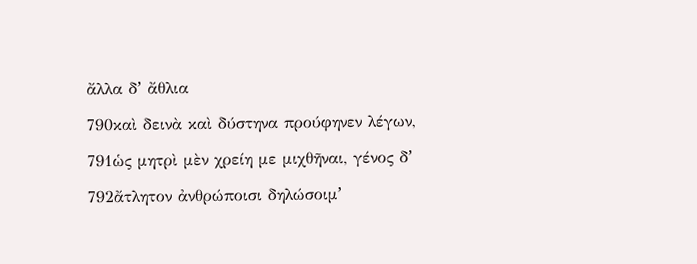ἄλλα δʼ ἄθλια

790καὶ δεινὰ καὶ δύστηνα προύφηνεν λέγων,

791ὡς μητρὶ μὲν χρείη με μιχθῆναι, γένος δʼ

792ἄτλητον ἀνθρώποισι δηλώσοιμʼ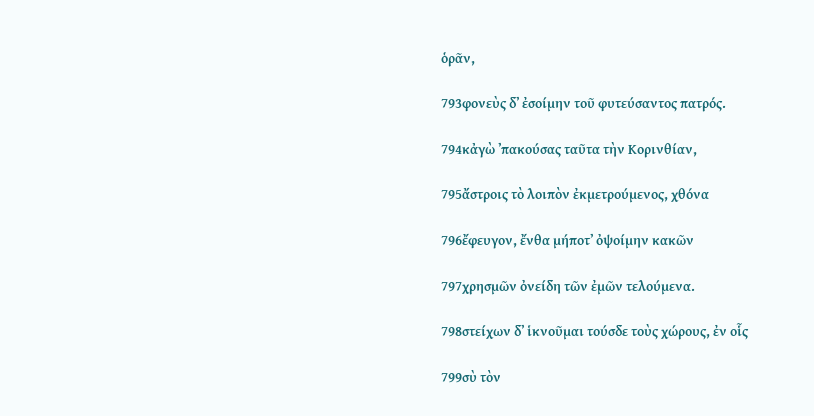ὁρᾶν,

793φονεὺς δʼ ἐσοίμην τοῦ φυτεύσαντος πατρός.

794κἀγὼ ʼπακούσας ταῦτα τὴν Κορινθίαν,

795ἄστροις τὸ λοιπὸν ἐκμετρούμενος, χθόνα

796ἔφευγον, ἔνθα μήποτʼ ὀψοίμην κακῶν

797χρησμῶν ὀνείδη τῶν ἐμῶν τελούμενα.

798στείχων δʼ ἱκνοῦμαι τούσδε τοὺς χώρους, ἐν οἷς

799σὺ τὸν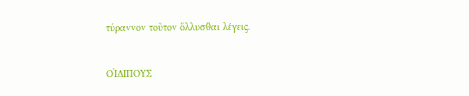τύραννον τοῦτον ὄλλυσθαι λέγεις.

ΟἸΔΙΠΟΥΣ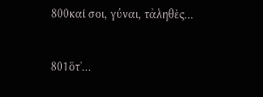800καί σοι, γύναι, τἀληθὲς…

801ὅτʼ…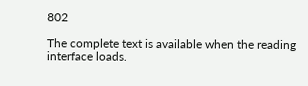802

The complete text is available when the reading interface loads.